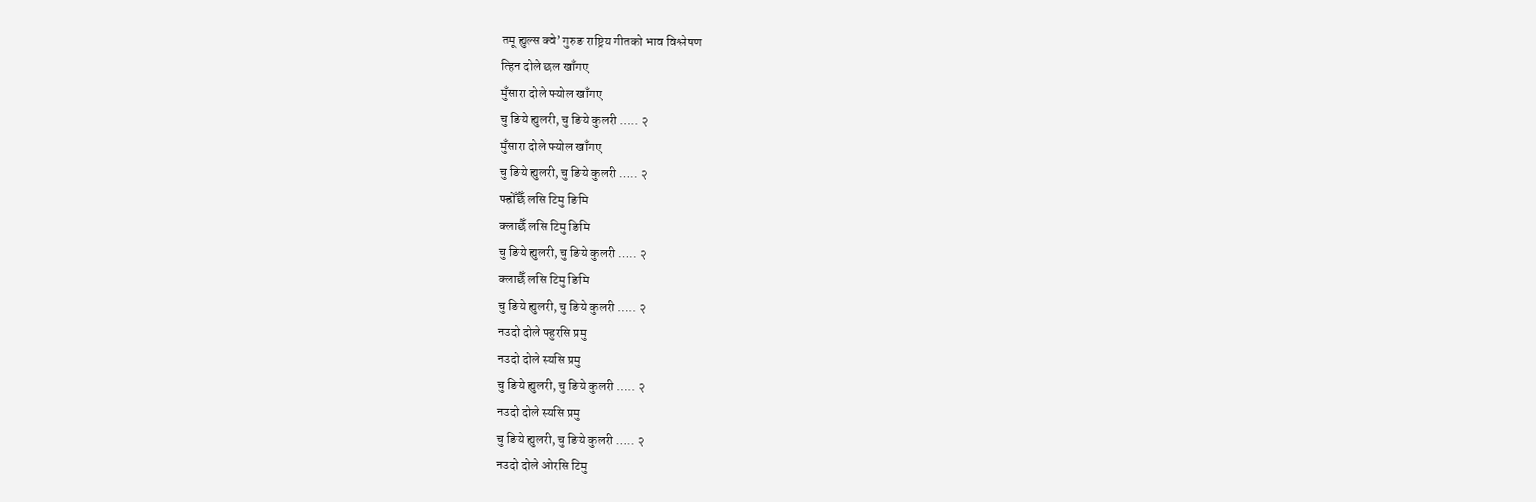तमू ह्युल्स क्वे’ गुरुङ राष्ट्रिय गीतको भाव विश्लेषण
त्हिन दोले छल खाँगए
मुँसारा दोले फ्योल खाँगए
चु ङिये ह्युलरी, चु ङिये कुलरी ….. २
मुँसारा दोले फ्योल खाँगए
चु ङिये ह्युलरी, चु ङिये कुलरी ….. २
फ्ह्रोँछैँ लसि टिमु ङिमि
क्लाछैँ लसि टिमु ङिमि
चु ङिये ह्युलरी, चु ङिये कुलरी ….. २
क्लाछैँ लसि टिमु ङिमि
चु ङिये ह्युलरी, चु ङिये कुलरी ….. २
नउदो दोले फ्हुरसि प्रमु
नउदो दोले स्यसि प्रमु
चु ङिये ह्युलरी, चु ङिये कुलरी ….. २
नउदो दोले स्यसि प्रमु
चु ङिये ह्युलरी, चु ङिये कुलरी ….. २
नउदो दोले ओरसि टिमु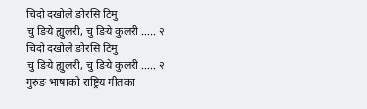चिदो दखोले ङोरसि टिमु
चु ङिये ह्युलरी, चु ङिये कुलरी ….. २
चिदो दखोले ङोरसि टिमु
चु ङिये ह्युलरी, चु ङिये कुलरी ….. २
गुरुङ भाषाको राष्ट्रिय गीतका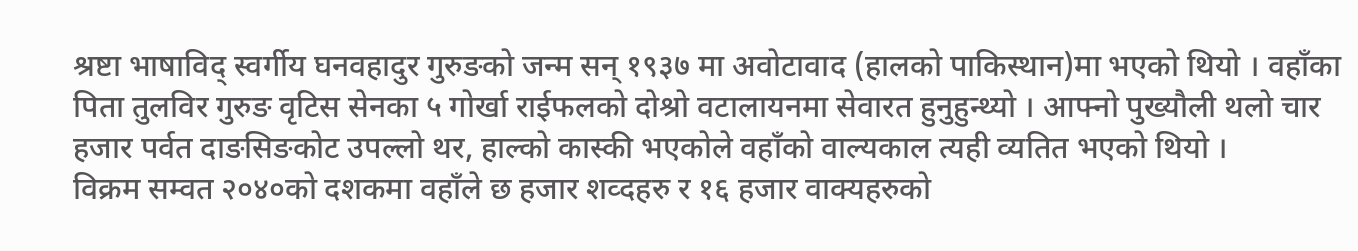श्रष्टा भाषाविद् स्वर्गीय घनवहादुर गुरुङको जन्म सन् १९३७ मा अवोटावाद (हालको पाकिस्थान)मा भएको थियो । वहाँका पिता तुलविर गुरुङ वृटिस सेनका ५ गोर्खा राईफलको दोश्रो वटालायनमा सेवारत हुनुहुन्थ्यो । आफ्नो पुख्यौली थलो चार हजार पर्वत दाङसिङकोट उपल्लो थर, हाल्को कास्की भएकोले वहाँको वाल्यकाल त्यही व्यतित भएको थियो ।
विक्रम सम्वत २०४०को दशकमा वहाँले छ हजार शव्दहरु र १६ हजार वाक्यहरुको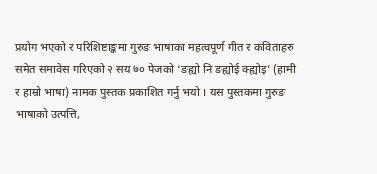प्रयोग भएको र परिशिष्टाङ्कमा गुरुङ भाषाका महत्वपूर्ण गीत र कविताहरु समेत समावेस गरिएको २ सय ७० पेजको ‘ङह्यो नि ङह्योई क्ह्योइ’ (हामी र हाम्रो भाषा) नामक पुस्तक प्रकाशित गर्नु भयो । यस पुस्तकमा गुरुङ भाषाको उत्पत्ति,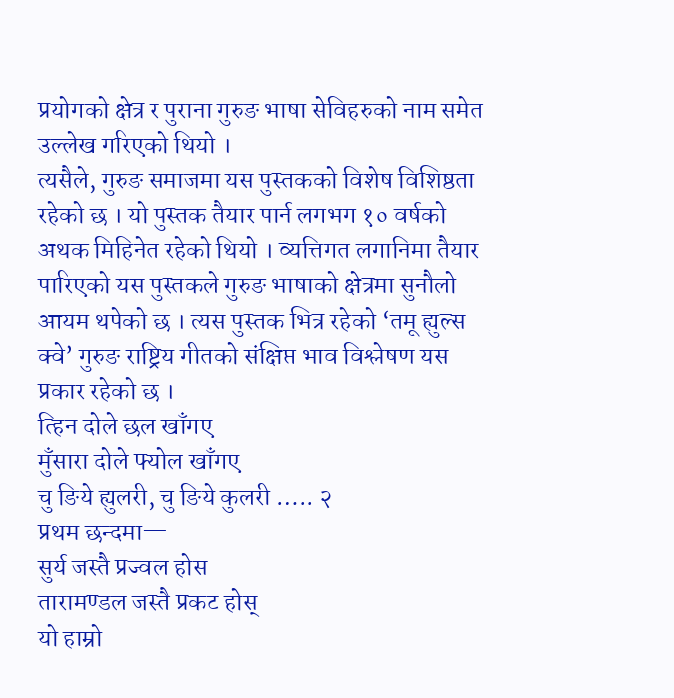प्रयोगको क्षेत्र र पुराना गुरुङ भाषा सेविहरुको नाम समेत उल्लेख गरिएको थियो ।
त्यसैले, गुरुङ समाजमा यस पुस्तकको विशेष विशिष्ठता रहेको छ । यो पुस्तक तैयार पार्न लगभग १० वर्षको अथक मिहिनेत रहेको थियो । व्यत्तिगत लगानिमा तैयार पारिएको यस पुस्तकले गुरुङ भाषाको क्षेत्रमा सुनौलो आयम थपेको छ । त्यस पुस्तक भित्र रहेको ‘तमू ह्युल्स क्वे’ गुरुङ राष्ट्रिय गीतको संक्षिप्त भाव विश्लेषण यस प्रकार रहेको छ ।
त्हिन दोले छल खाँगए
मुँसारा दोले फ्योल खाँगए
चु ङिये ह्युलरी, चु ङिये कुलरी ….. २
प्रथम छन्दमा—
सुर्य जस्तै प्रज्वल होस
तारामण्डल जस्तै प्रकट होस्
यो हाम्रो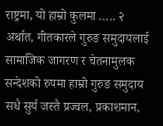राष्ट्रमा, यो हाम्रो कुलमा ….. २
अर्थात, गीतकारले गुरुङ समुदायलाई सामाजिक जागरण र चेतनामुलक सन्देशको रुपमा हाम्रो गुरुङ समुदाय सधै सुर्य जस्तै प्रज्वल, प्रकाशमान,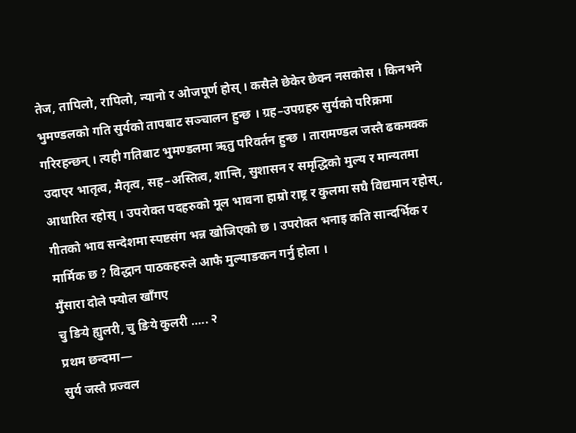तेज, तापिलो, रापिलो, न्यानो र ओजपूर्ण होस् । कसैले छेकेर छेक्न नसकोस । किनभने भुमण्डलको गति सुर्यको तापबाट सञ्चालन हुन्छ । ग्रह–उपग्रहरु सुर्यको परिक्रमा गरिरहन्छन् । त्यही गतिबाट भुमण्डलमा ऋतु परिवर्तन हुन्छ । तारामण्डल जस्तै ढकमक्क उदाएर भातृत्व, मैतृत्व, सह–अस्तित्व, शान्ति, सुशासन र समृद्धिको मुल्य र मान्यतमा आधारित रहोस् । उपरोक्त पदहरुको मूल भावना हाम्रो राष्ट्र र कुलमा सघै विद्यमान रहोस्, गीतको भाव सन्देशमा स्पष्टसंग भन्न खोजिएको छ । उपरोक्त भनाइ कति सान्दर्भिक र मार्मिक छ ? विद्धान पाठकहरुले आफै मुल्याङकन गर्नु होला ।
मुँसारा दोले फ्योल खाँगए
चु ङिये ह्युलरी, चु ङिये कुलरी ….. २
प्रथम छन्दमा—
सुर्य जस्तै प्रज्वल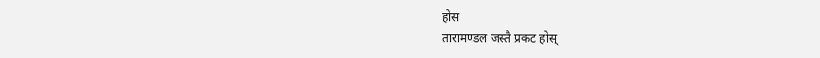होस
तारामण्डल जस्तै प्रकट होस्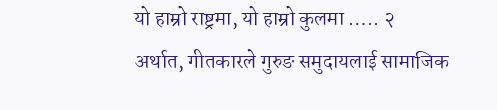यो हाम्रो राष्ट्रमा, यो हाम्रो कुलमा ….. २
अर्थात, गीतकारले गुरुङ समुदायलाई सामाजिक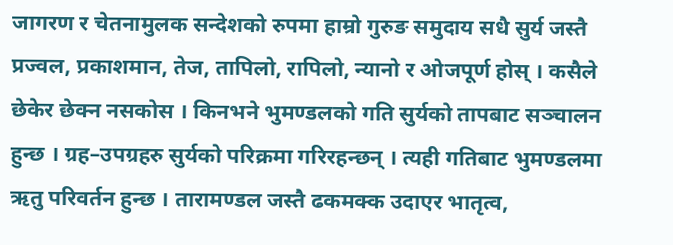जागरण र चेतनामुलक सन्देशको रुपमा हाम्रो गुरुङ समुदाय सधै सुर्य जस्तै प्रज्वल, प्रकाशमान, तेज, तापिलो, रापिलो, न्यानो र ओजपूर्ण होस् । कसैले छेकेर छेक्न नसकोस । किनभने भुमण्डलको गति सुर्यको तापबाट सञ्चालन हुन्छ । ग्रह–उपग्रहरु सुर्यको परिक्रमा गरिरहन्छन् । त्यही गतिबाट भुमण्डलमा ऋतु परिवर्तन हुन्छ । तारामण्डल जस्तै ढकमक्क उदाएर भातृत्व,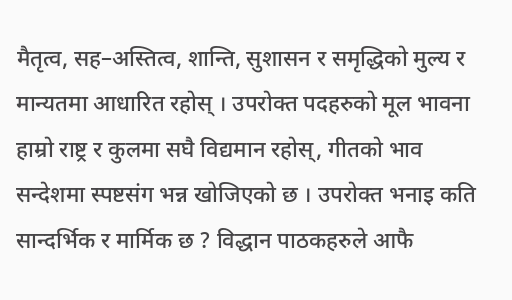मैतृत्व, सह–अस्तित्व, शान्ति, सुशासन र समृद्धिको मुल्य र मान्यतमा आधारित रहोस् । उपरोक्त पदहरुको मूल भावना हाम्रो राष्ट्र र कुलमा सघै विद्यमान रहोस्, गीतको भाव सन्देशमा स्पष्टसंग भन्न खोजिएको छ । उपरोक्त भनाइ कति सान्दर्भिक र मार्मिक छ ? विद्धान पाठकहरुले आफै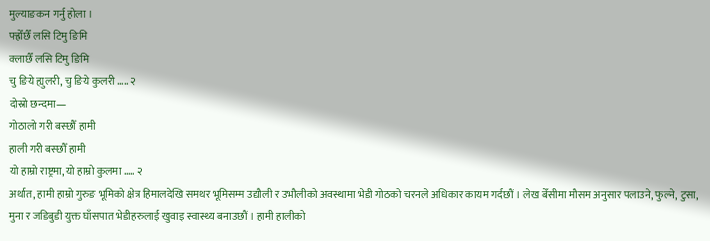मुल्याङकन गर्नु होला ।
फ्ह्रोँछैँ लसि टिमु ङिमि
क्लाछैँ लसि टिमु ङिमि
चु ङिये ह्युलरी, चु ङिये कुलरी ….. २
दोस्रो छन्दमा—
गोठालो गरी बस्छौँ हामी
हाली गरी बस्छौँ हामी
यो हाम्रो राष्ट्रमा, यो हाम्रो कुलमा ….. २
अर्थात, हामी हाम्रो गुरुङ भूमिको क्षेत्र हिमालदेखि समथर भूमिसम्म उद्यौली र उभौलीको अवस्थामा भेडी गोठको चरनले अधिकार कायम गर्दछौं । लेख बेँसीमा मौसम अनुसार पलाउने, फुल्ने, टुसा, मुना र जडिबुडी युक्त घाँसपात भेडीहरुलाई खुवाइ स्वास्थ्य बनाउछौं । हामी हालीको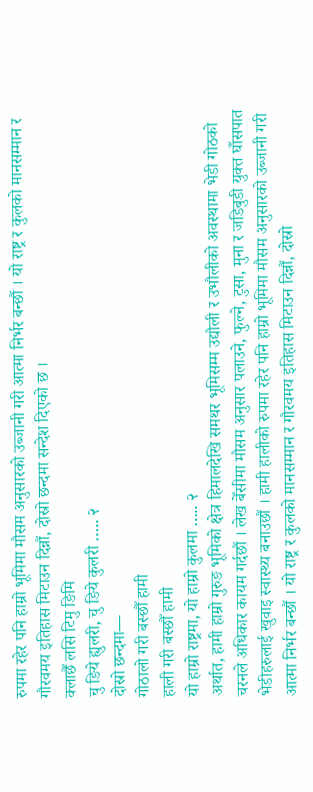रुपमा रहेर पनि हाम्रो भूमिमा मौसम अनुसारको उब्जानी गरी आत्मा निर्भर बन्छौं । यो राष्ट्र र कुलको मानसम्मान र गौरवमय इतिहास मिटाउन दिन्नौं, दोस्रो छन्दमा सन्देश दिएको छ ।
क्लाछैँ लसि टिमु ङिमि
चु ङिये ह्युलरी, चु ङिये कुलरी ….. २
दोस्रो छन्दमा—
गोठालो गरी बस्छौँ हामी
हाली गरी बस्छौँ हामी
यो हाम्रो राष्ट्रमा, यो हाम्रो कुलमा ….. २
अर्थात, हामी हाम्रो गुरुङ भूमिको क्षेत्र हिमालदेखि समथर भूमिसम्म उद्यौली र उभौलीको अवस्थामा भेडी गोठको चरनले अधिकार कायम गर्दछौं । लेख बेँसीमा मौसम अनुसार पलाउने, फुल्ने, टुसा, मुना र जडिबुडी युक्त घाँसपात भेडीहरुलाई खुवाइ स्वास्थ्य बनाउछौं । हामी हालीको रुपमा रहेर पनि हाम्रो भूमिमा मौसम अनुसारको उब्जानी गरी आत्मा निर्भर बन्छौं । यो राष्ट्र र कुलको मानसम्मान र गौरवमय इतिहास मिटाउन दिन्नौं, दोस्रो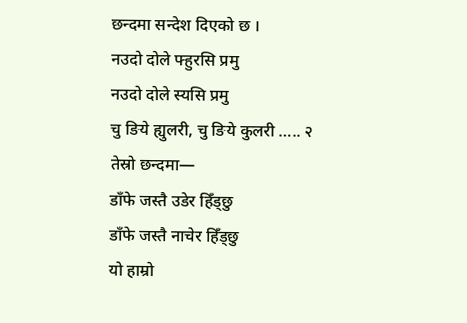छन्दमा सन्देश दिएको छ ।
नउदो दोले फ्हुरसि प्रमु
नउदो दोले स्यसि प्रमु
चु ङिये ह्युलरी, चु ङिये कुलरी ….. २
तेस्रो छन्दमा—
डाँफे जस्तै उडेर हिँड्छु
डाँफे जस्तै नाचेर हिँड्छु
यो हाम्रो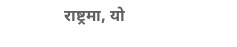राष्ट्रमा, यो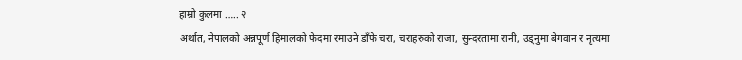हाम्रो कुलमा ….. २
अर्थात, नेपालको अन्नपूर्ण हिमालको फेदमा रमाउने डाँफे चरा, चराहरुको राजा, सुन्दरतामा रानी, उड्नुमा बेगवान र नृत्यमा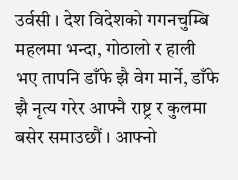उर्वसी । देश विदेशको गगनचुम्बि महलमा भन्दा, गोठालो र हाली भए तापनि डाँफे झै वेग मार्ने, डाँफे झै नृत्य गरेर आफ्नै राष्ट्र र कुलमा बसेर समाउछौं । आफ्नो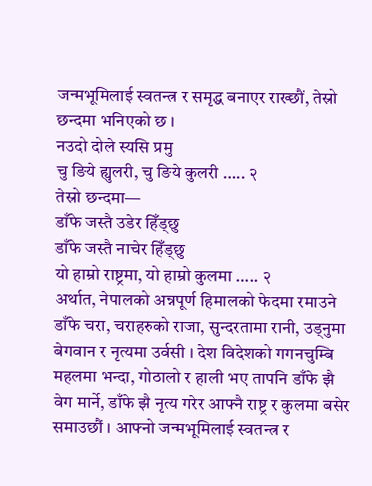जन्मभूमिलाई स्वतन्त्र र समृद्ध बनाएर राख्छौं, तेस्रो छन्दमा भनिएको छ ।
नउदो दोले स्यसि प्रमु
चु ङिये ह्युलरी, चु ङिये कुलरी ….. २
तेस्रो छन्दमा—
डाँफे जस्तै उडेर हिँड्छु
डाँफे जस्तै नाचेर हिँड्छु
यो हाम्रो राष्ट्रमा, यो हाम्रो कुलमा ….. २
अर्थात, नेपालको अन्नपूर्ण हिमालको फेदमा रमाउने डाँफे चरा, चराहरुको राजा, सुन्दरतामा रानी, उड्नुमा बेगवान र नृत्यमा उर्वसी । देश विदेशको गगनचुम्बि महलमा भन्दा, गोठालो र हाली भए तापनि डाँफे झै वेग मार्ने, डाँफे झै नृत्य गरेर आफ्नै राष्ट्र र कुलमा बसेर समाउछौं । आफ्नो जन्मभूमिलाई स्वतन्त्र र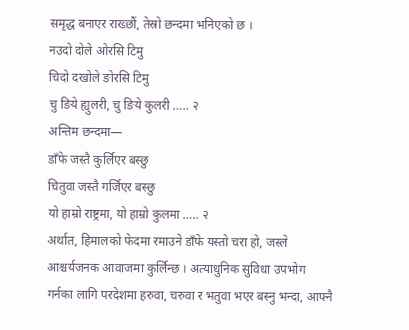समृद्ध बनाएर राख्छौं, तेस्रो छन्दमा भनिएको छ ।
नउदो दोले ओरसि टिमु
चिदो दखोले ङोरसि टिमु
चु ङिये ह्युलरी, चु ङिये कुलरी ….. २
अन्तिम छन्दमा—
डाँफे जस्तै कुर्लिएर बस्छु
चितुवा जस्तै गर्जिएर बस्छु
यो हाम्रो राष्ट्रमा, यो हाम्रो कुलमा ….. २
अर्थात, हिमालको फेदमा रमाउने डाँफे यस्तो चरा हो, जस्ले आश्चर्यजनक आवाजमा कुर्लिन्छ । अत्याधुनिक सुविधा उपभोग गर्नका लागि परदेशमा हरुवा, चरुवा र भतुवा भएर बस्नु भन्दा, आफ्नै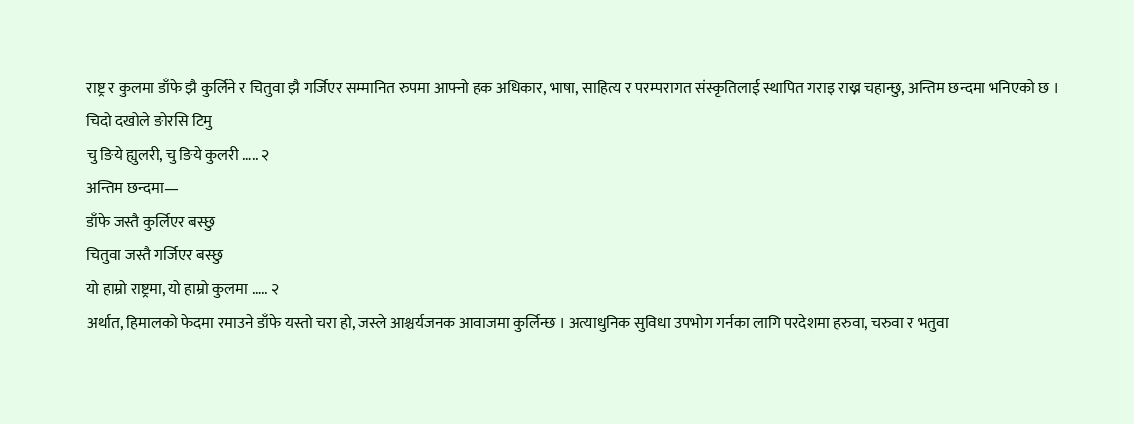राष्ट्र र कुलमा डाँफे झै कुर्लिने र चितुवा झै गर्जिएर सम्मानित रुपमा आफ्नो हक अधिकार, भाषा, साहित्य र परम्परागत संस्कृतिलाई स्थापित गराइ राख्न चहान्छु, अन्तिम छन्दमा भनिएको छ ।
चिदो दखोले ङोरसि टिमु
चु ङिये ह्युलरी, चु ङिये कुलरी ….. २
अन्तिम छन्दमा—
डाँफे जस्तै कुर्लिएर बस्छु
चितुवा जस्तै गर्जिएर बस्छु
यो हाम्रो राष्ट्रमा, यो हाम्रो कुलमा ….. २
अर्थात, हिमालको फेदमा रमाउने डाँफे यस्तो चरा हो, जस्ले आश्चर्यजनक आवाजमा कुर्लिन्छ । अत्याधुनिक सुविधा उपभोग गर्नका लागि परदेशमा हरुवा, चरुवा र भतुवा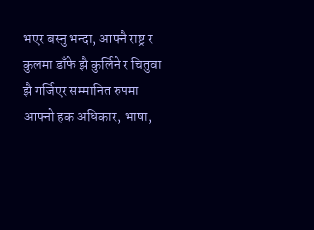भएर बस्नु भन्दा, आफ्नै राष्ट्र र कुलमा डाँफे झै कुर्लिने र चितुवा झै गर्जिएर सम्मानित रुपमा आफ्नो हक अधिकार, भाषा,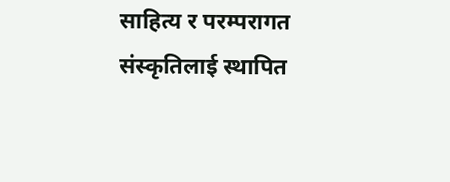साहित्य र परम्परागत संस्कृतिलाई स्थापित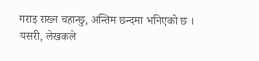गराइ राख्न चहान्छु, अन्तिम छन्दमा भनिएको छ ।
यसरी, लेखकले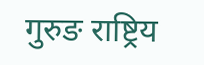गुरुङ राष्ट्रिय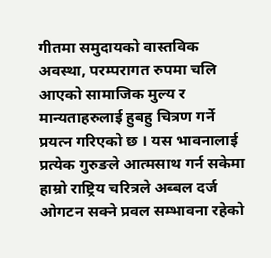गीतमा समुदायको वास्तविक अवस्था, परम्परागत रुपमा चलि आएको सामाजिक मुल्य र मान्यताहरुलाई हुबहु चित्रण गर्ने प्रयत्न गरिएको छ । यस भावनालाई प्रत्येक गुरुङले आत्मसाथ गर्न सकेमा हाम्रो राष्ट्रिय चरित्रले अब्बल दर्ज ओगटन सक्ने प्रवल सम्भावना रहेको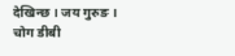देखिन्छ । जय गुरुङ ।
चोग डीबी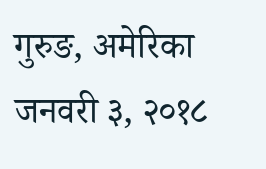गुरुङ, अमेरिका
जनवरी ३, २०१८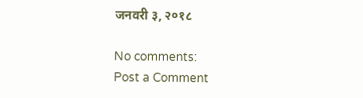जनवरी ३, २०१८

No comments:
Post a Comment